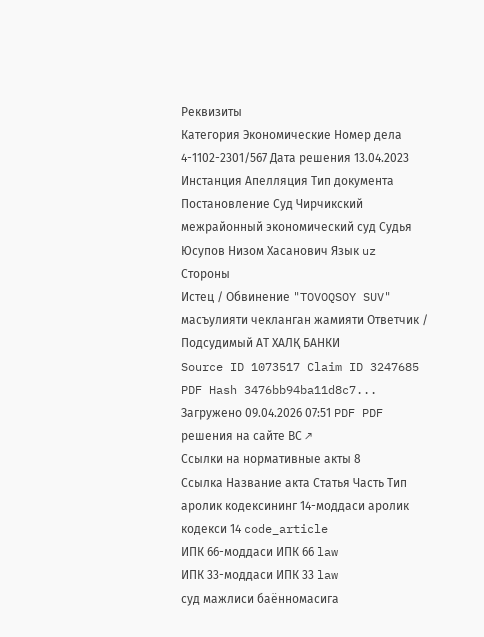Реквизиты
Категория Экономические Номер дела 4-1102-2301/567 Дата решения 13.04.2023 Инстанция Апелляция Тип документа Постановление Суд Чирчикский межрайонный экономический суд Судья Юсупов Низом Хасанович Язык uz
Стороны
Истец / Обвинение "TOVOQSOY SUV" масъулияти чекланган жамияти Ответчик / Подсудимый АТ ХАЛҚ БАНКИ
Source ID 1073517 Claim ID 3247685 PDF Hash 3476bb94ba11d8c7... Загружено 09.04.2026 07:51 PDF PDF решения на сайте ВС ↗
Ссылки на нормативные акты 8
Ссылка Название акта Статья Часть Тип
аролик кодексининг 14-моддаси аролик кодекси 14 code_article
ИПК 66-моддаси ИПК 66 law
ИПК 33-моддаси ИПК 33 law
суд мажлиси баённомасига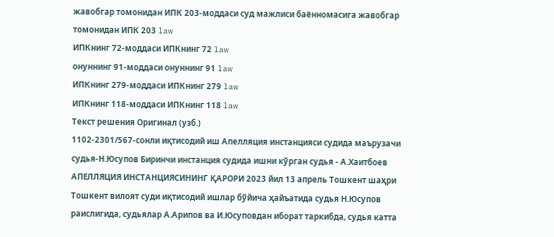жавобгар томонидан ИПК 203-моддаси суд мажлиси баённомасига жавобгар томонидан ИПК 203 law
ИПКнинг 72-моддаси ИПКнинг 72 law
онуннинг 91-моддаси онуннинг 91 law
ИПКнинг 279-моддаси ИПКнинг 279 law
ИПКнинг 118-моддаси ИПКнинг 118 law
Текст решения Оригинал (узб.)
1102-2301/567-сонли иқтисодий иш Апелляция инстанцияси судида маърузачи судья-Н.Юсупов Биринчи инстанция судида ишни кўрган судья - А.Хаитбоев АПЕЛЛЯЦИЯ ИНСТАНЦИЯСИНИНГ ҚАРОРИ 2023 йил 13 апрель Тошкент шаҳри Тошкент вилоят суди иқтисодий ишлар бўйича ҳайъатида судья Н.Юсупов раислигида, судьялар А.Арипов ва И.Юсуповдан иборат таркибда, судья катта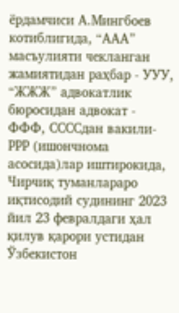ёрдамчиси А.Мингбоев котиблигида, “ААА” масъулияти чекланган жамиятидан раҳбар - УУУ, “ЖЖЖ” адвокатлик бюросидан адвокат - ФФФ, ССССдан вакили- РРР (ишончнома асосида)лар иштирокида, Чирчиқ туманлараро иқтисодий судининг 2023 йил 23 февралдаги ҳал қилув қарори устидан Ўзбекистон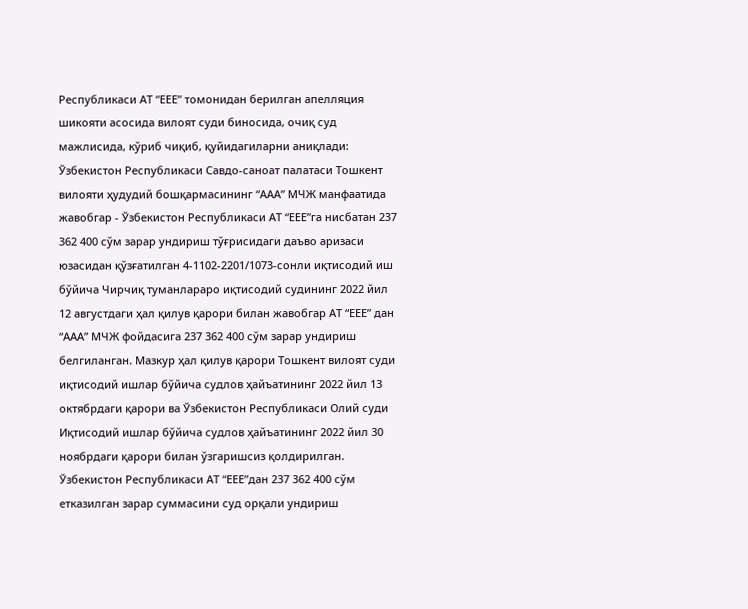Республикаси АТ “ЕЕЕ” томонидан берилган апелляция шикояти асосида вилоят суди биносида, очиқ суд мажлисида, кўриб чиқиб, қуйидагиларни аниқлади: Ўзбекистон Республикаси Савдо-саноат палатаси Тошкент вилояти ҳудудий бошқармасининг “ААА” МЧЖ манфаатида жавобгар - Ўзбекистон Республикаси АТ “ЕЕЕ”га нисбатан 237 362 400 сўм зарар ундириш тўғрисидаги даъво аризаси юзасидан қўзғатилган 4-1102-2201/1073-сонли иқтисодий иш бўйича Чирчиқ туманлараро иқтисодий судининг 2022 йил 12 августдаги ҳал қилув қарори билан жавобгар АТ “ЕЕЕ” дан “ААА” МЧЖ фойдасига 237 362 400 сўм зарар ундириш белгиланган. Мазкур ҳал қилув қарори Тошкент вилоят суди иқтисодий ишлар бўйича судлов ҳайъатининг 2022 йил 13 октябрдаги қарори ва Ўзбекистон Республикаси Олий суди Иқтисодий ишлар бўйича судлов ҳайъатининг 2022 йил 30 ноябрдаги қарори билан ўзгаришсиз қолдирилган. Ўзбекистон Республикаси АТ “ЕЕЕ”дан 237 362 400 сўм етказилган зарар суммасини суд орқали ундириш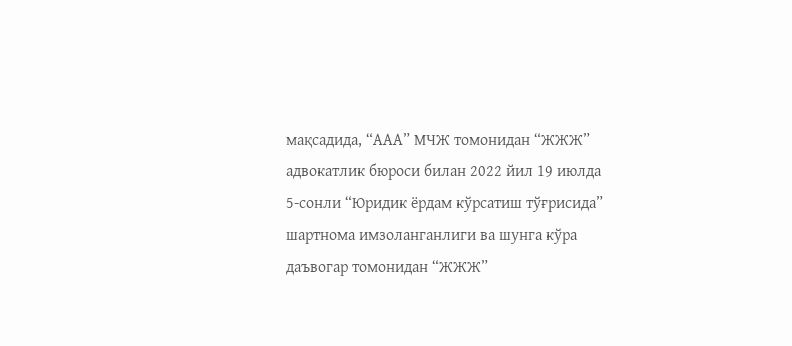мақсадида, “ААА” МЧЖ томонидан “ЖЖЖ” адвокатлик бюроси билан 2022 йил 19 июлда 5-сонли “Юридик ёрдам кўрсатиш тўғрисида” шартнома имзоланганлиги ва шунга кўра даъвогар томонидан “ЖЖЖ”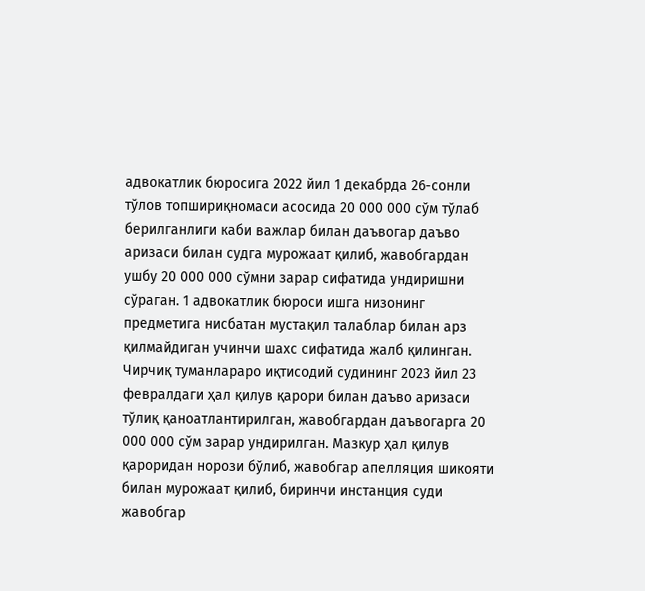адвокатлик бюросига 2022 йил 1 декабрда 26-сонли тўлов топшириқномаси асосида 20 000 000 сўм тўлаб берилганлиги каби важлар билан даъвогар даъво аризаси билан судга мурожаат қилиб, жавобгардан ушбу 20 000 000 сўмни зарар сифатида ундиришни сўраган. 1 адвокатлик бюроси ишга низонинг предметига нисбатан мустақил талаблар билан арз қилмайдиган учинчи шахс сифатида жалб қилинган. Чирчиқ туманлараро иқтисодий судининг 2023 йил 23 февралдаги ҳал қилув қарори билан даъво аризаси тўлиқ қаноатлантирилган, жавобгардан даъвогарга 20 000 000 сўм зарар ундирилган. Мазкур ҳал қилув қароридан норози бўлиб, жавобгар апелляция шикояти билан мурожаат қилиб, биринчи инстанция суди жавобгар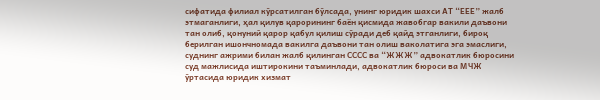сифатида филиал кўрсатилган бўлсада, унинг юридик шахси АТ “ЕЕЕ” жалб этмаганлиги, ҳал қилув қарорининг баён қисмида жавобгар вакили даъвони тан олиб, қонуний қарор қабул қилиш сўради деб қайд этганлиги, бироқ берилган ишончномада вакилга даъвони тан олиш ваколатига эга эмаслиги, суднинг ажрими билан жалб қилинган СССС ва “ЖЖЖ” адвокатлик бюросини суд мажлисида иштирокини таъминлади, адвокатлик бюроси ва МЧЖ ўртасида юридик хизмат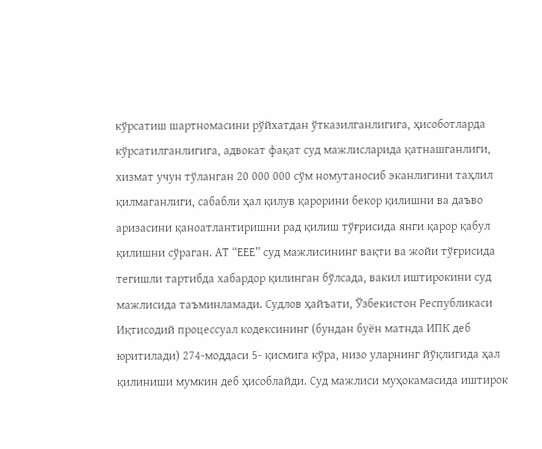кўрсатиш шартномасини рўйхатдан ўтказилганлигига, ҳисоботларда кўрсатилганлигига, адвокат фақат суд мажлисларида қатнашганлиги, хизмат учун тўланган 20 000 000 сўм номутаносиб эканлигини таҳлил қилмаганлиги, сабабли ҳал қилув қарорини бекор қилишни ва даъво аризасини қаноатлантиришни рад қилиш тўғрисида янги қарор қабул қилишни сўраган. АТ “ЕЕЕ” суд мажлисининг вақти ва жойи тўғрисида тегишли тартибда хабардор қилинган бўлсада, вакил иштирокини суд мажлисида таъминламади. Судлов ҳайъати, Ўзбекистон Республикаси Иқтисодий процессуал кодексининг (бундан буён матнда ИПК деб юритилади) 274-моддаси 5- қисмига кўра, низо уларнинг йўқлигида ҳал қилиниши мумкин деб ҳисоблайди. Суд мажлиси муҳокамасида иштирок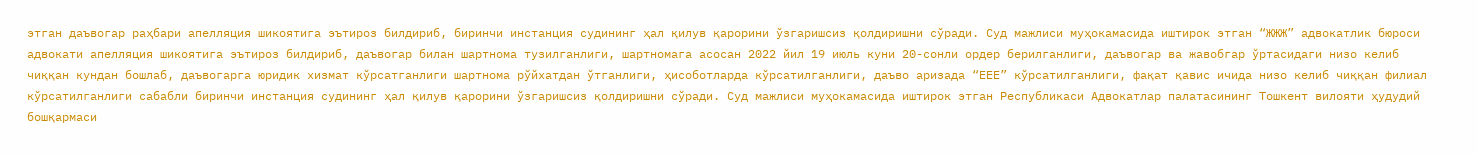этган даъвогар раҳбари апелляция шикоятига эътироз билдириб, биринчи инстанция судининг ҳал қилув қарорини ўзгаришсиз қолдиришни сўради. Суд мажлиси муҳокамасида иштирок этган “ЖЖЖ” адвокатлик бюроси адвокати апелляция шикоятига эътироз билдириб, даъвогар билан шартнома тузилганлиги, шартномага асосан 2022 йил 19 июль куни 20-сонли ордер берилганлиги, даъвогар ва жавобгар ўртасидаги низо келиб чиққан кундан бошлаб, даъвогарга юридик хизмат кўрсатганлиги шартнома рўйхатдан ўтганлиги, ҳисоботларда кўрсатилганлиги, даъво аризада “ЕЕЕ” кўрсатилганлиги, фақат қавис ичида низо келиб чиққан филиал кўрсатилганлиги сабабли биринчи инстанция судининг ҳал қилув қарорини ўзгаришсиз қолдиришни сўради. Суд мажлиси муҳокамасида иштирок этган Республикаси Адвокатлар палатасининг Тошкент вилояти ҳудудий бошқармаси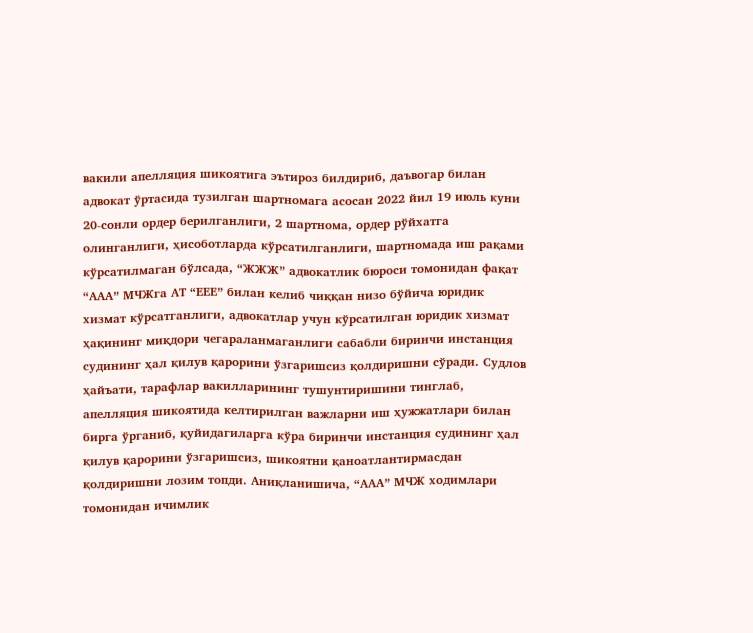вакили апелляция шикоятига эътироз билдириб, даъвогар билан адвокат ўртасида тузилган шартномага асосан 2022 йил 19 июль куни 20-сонли ордер берилганлиги, 2 шартнома, ордер рўйхатга олинганлиги, ҳисоботларда кўрсатилганлиги, шартномада иш рақами кўрсатилмаган бўлсада, “ЖЖЖ” адвокатлик бюроси томонидан фақат “ААА” МЧЖга АТ “ЕЕЕ” билан келиб чиққан низо бўйича юридик хизмат кўрсатганлиги, адвокатлар учун кўрсатилган юридик хизмат ҳақининг миқдори чегараланмаганлиги сабабли биринчи инстанция судининг ҳал қилув қарорини ўзгаришсиз қолдиришни сўради. Судлов ҳайъати, тарафлар вакилларининг тушунтиришини тинглаб, апелляция шикоятида келтирилган важларни иш ҳужжатлари билан бирга ўрганиб, қуйидагиларга кўра биринчи инстанция судининг ҳал қилув қарорини ўзгаришсиз, шикоятни қаноатлантирмасдан қолдиришни лозим топди. Аниқланишича, “ААА” МЧЖ ходимлари томонидан ичимлик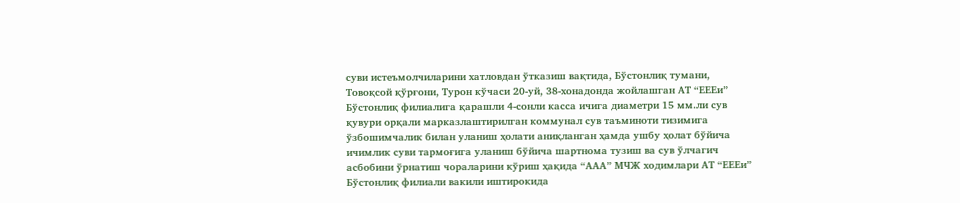суви истеъмолчиларини хатловдан ўтказиш вақтида, Бўстонлиқ тумани, Товоқсой қўрғони, Турон кўчаси 20-уй, 38-хонадонда жойлашган АТ “ЕЕЕи” Бўстонлиқ филиалига қарашли 4-сонли касса ичига диаметри 15 мм.ли сув қувури орқали марказлаштирилган коммунал сув таъминоти тизимига ўзбошимчалик билан уланиш ҳолати аниқланган ҳамда ушбу ҳолат бўйича ичимлик суви тармоғига уланиш бўйича шартнома тузиш ва сув ўлчагич асбобини ўрнатиш чораларини кўриш ҳақида “ААА” МЧЖ ходимлари АТ “ЕЕЕи” Бўстонлиқ филиали вакили иштирокида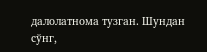далолатнома тузган. Шундан сўнг,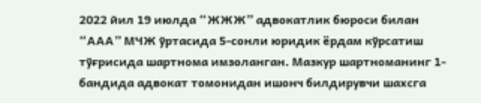2022 йил 19 июлда “ЖЖЖ” адвокатлик бюроси билан “ААА” МЧЖ ўртасида 5-сонли юридик ёрдам кўрсатиш тўғрисида шартнома имзоланган. Мазкур шартноманинг 1-бандида адвокат томонидан ишонч билдирувчи шахсга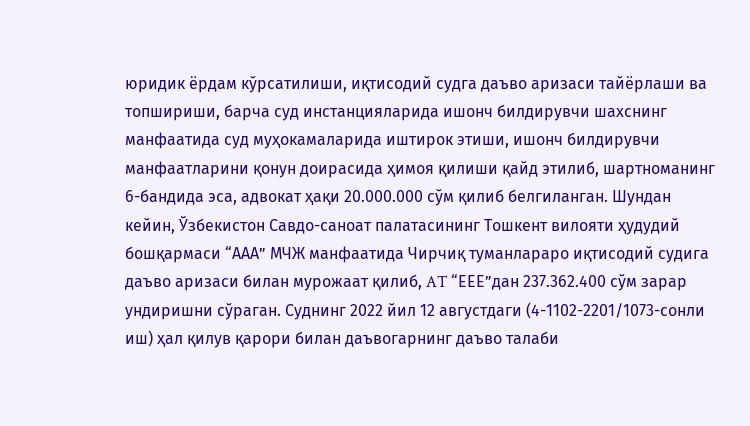юридик ёрдам кўрсатилиши, иқтисодий судга даъво аризаси тайёрлаши ва топшириши, барча суд инстанцияларида ишонч билдирувчи шахснинг манфаатида суд муҳокамаларида иштирок этиши, ишонч билдирувчи манфаатларини қонун доирасида ҳимоя қилиши қайд этилиб, шартноманинг 6-бандида эса, адвокат ҳақи 20.000.000 сўм қилиб белгиланган. Шундан кейин, Ўзбекистон Савдо-саноат палатасининг Тошкент вилояти ҳудудий бошқармаси “ААА” МЧЖ манфаатида Чирчиқ туманлараро иқтисодий судига даъво аризаси билан мурожаат қилиб, AT “ЕЕЕ”дан 237.362.400 сўм зарар ундиришни сўраган. Суднинг 2022 йил 12 августдаги (4-1102-2201/1073-сонли иш) ҳал қилув қарори билан даъвогарнинг даъво талаби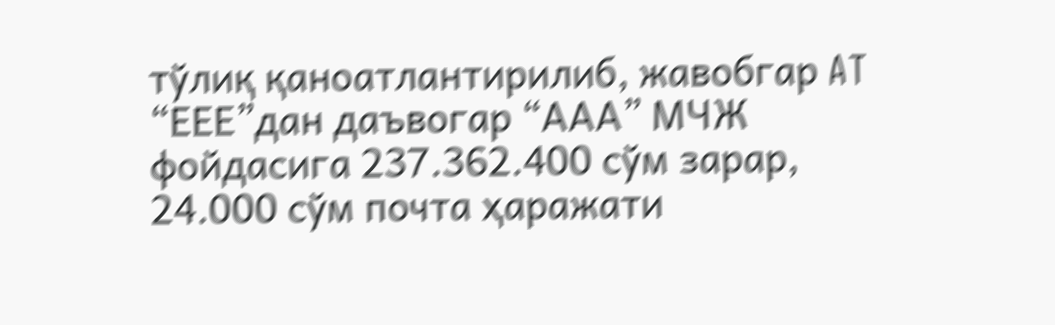тўлиқ қаноатлантирилиб, жавобгар AT “ЕЕЕ”дан даъвогар “ААА” МЧЖ фойдасига 237.362.400 сўм зарар, 24.000 сўм почта ҳаражати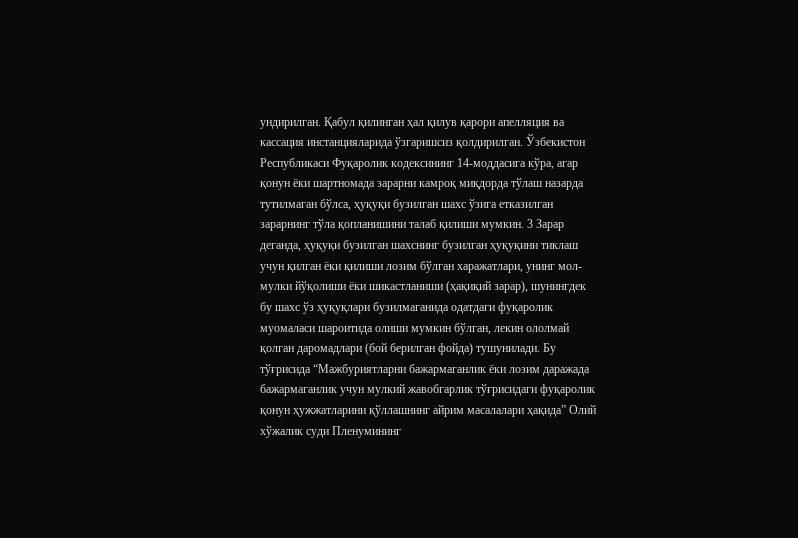ундирилган. Қабул қилинган ҳал қилув қарори апелляция ва кассация инстанцияларида ўзгаришсиз қолдирилган. Ўзбекистон Республикаси Фуқаролик кодексининг 14-моддасига кўра, агар қонун ёки шартномада зарарни камроқ миқдорда тўлаш назарда тутилмаган бўлса, ҳуқуқи бузилган шахс ўзига етказилган зарарнинг тўла қопланишини талаб қилиши мумкин. 3 Зарар деганда, ҳуқуқи бузилган шахснинг бузилган ҳуқуқини тиклаш учун қилган ёки қилиши лозим бўлган харажатлари, унинг мол-мулки йўқолиши ёки шикастланиши (ҳақиқий зарар), шунингдек бу шахс ўз ҳуқуқлари бузилмаганида одатдаги фуқаролик муомаласи шароитида олиши мумкин бўлган, лекин ололмай қолган даромадлари (бой берилган фойда) тушунилади. Бу тўғрисида “Мажбуриятларни бажармаганлик ёки лозим даражада бажармаганлик учун мулкий жавобгарлик тўғрисидаги фуқаролик қонун ҳужжатларини қўллашнинг айрим масалалари ҳақида” Олий хўжалик суди Пленумининг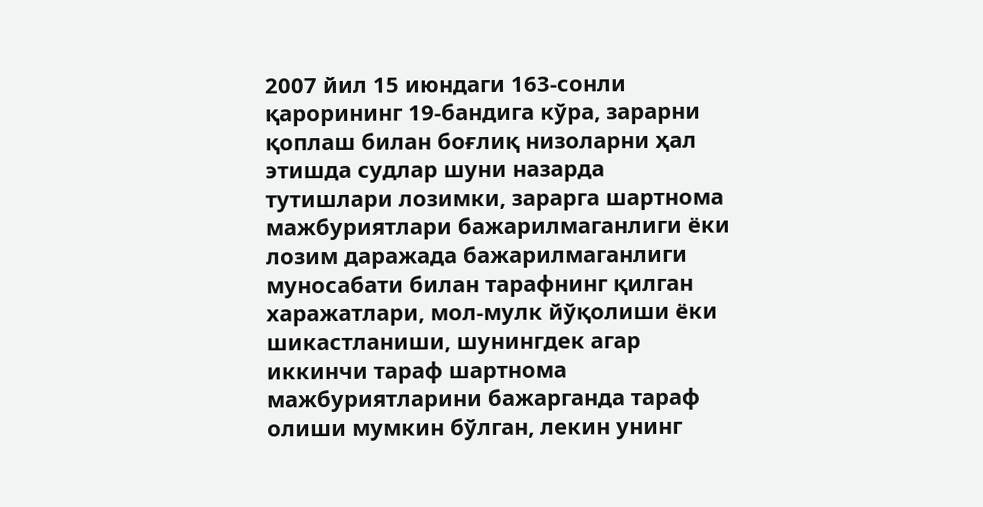2007 йил 15 июндаги 163-сонли қарорининг 19-бандига кўра, зарарни қоплаш билан боғлиқ низоларни ҳал этишда судлар шуни назарда тутишлари лозимки, зарарга шартнома мажбуриятлари бажарилмаганлиги ёки лозим даражада бажарилмаганлиги муносабати билан тарафнинг қилган харажатлари, мол-мулк йўқолиши ёки шикастланиши, шунингдек агар иккинчи тараф шартнома мажбуриятларини бажарганда тараф олиши мумкин бўлган, лекин унинг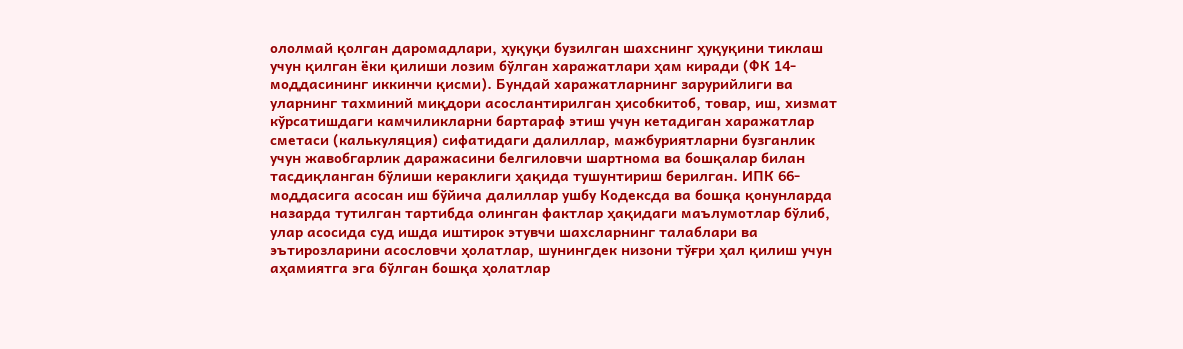ололмай қолган даромадлари, ҳуқуқи бузилган шахснинг ҳуқуқини тиклаш учун қилган ёки қилиши лозим бўлган харажатлари ҳам киради (ФК 14-моддасининг иккинчи қисми). Бундай харажатларнинг зарурийлиги ва уларнинг тахминий миқдори асослантирилган ҳисобкитоб, товар, иш, хизмат кўрсатишдаги камчиликларни бартараф этиш учун кетадиган харажатлар сметаси (калькуляция) сифатидаги далиллар, мажбуриятларни бузганлик учун жавобгарлик даражасини белгиловчи шартнома ва бошқалар билан тасдиқланган бўлиши кераклиги ҳақида тушунтириш берилган. ИПК 66-моддасига асосан иш бўйича далиллар ушбу Кодексда ва бошқа қонунларда назарда тутилган тартибда олинган фактлар ҳақидаги маълумотлар бўлиб, улар асосида суд ишда иштирок этувчи шахсларнинг талаблари ва эътирозларини асословчи ҳолатлар, шунингдек низони тўғри ҳал қилиш учун аҳамиятга эга бўлган бошқа ҳолатлар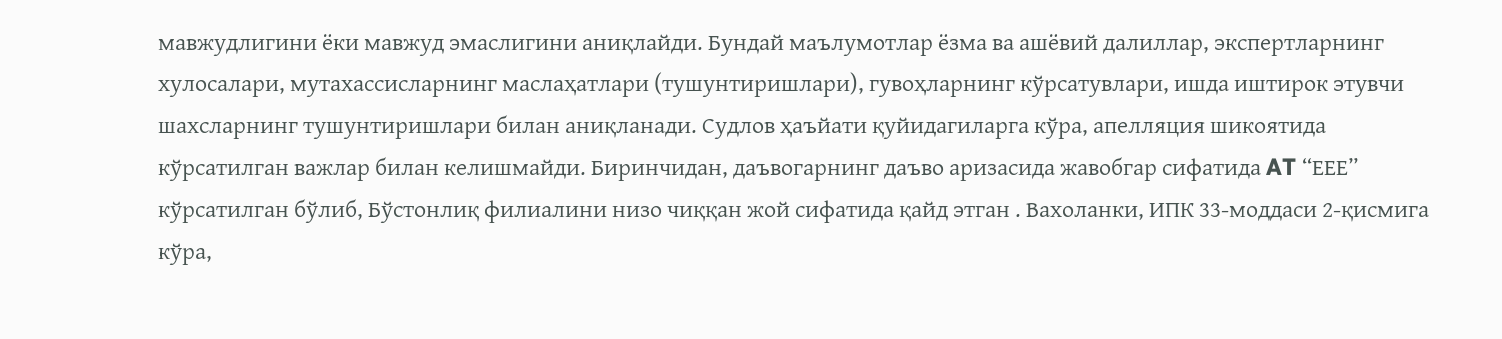мавжудлигини ёки мавжуд эмаслигини аниқлайди. Бундай маълумотлар ёзма ва ашёвий далиллар, экспертларнинг хулосалари, мутахассисларнинг маслаҳатлари (тушунтиришлари), гувоҳларнинг кўрсатувлари, ишда иштирок этувчи шахсларнинг тушунтиришлари билан аниқланади. Судлов ҳаъйати қуйидагиларга кўра, апелляция шикоятида кўрсатилган важлар билан келишмайди. Биринчидан, даъвогарнинг даъво аризасида жавобгар сифатида AT “ЕЕЕ” кўрсатилган бўлиб, Бўстонлиқ филиалини низо чиққан жой сифатида қайд этган . Вахоланки, ИПК 33-моддаси 2-қисмига кўра,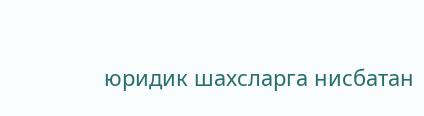юридик шахсларга нисбатан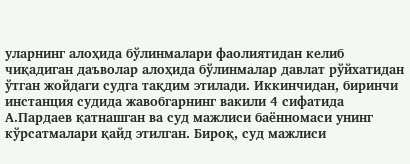уларнинг алоҳида бўлинмалари фаолиятидан келиб чиқадиган даъволар алоҳида бўлинмалар давлат рўйхатидан ўтган жойдаги судга тақдим этилади. Иккинчидан, биринчи инстанция судида жавобгарнинг вакили 4 сифатида А.Пардаев қатнашган ва суд мажлиси баённомаси унинг кўрсатмалари қайд этилган. Бироқ, суд мажлиси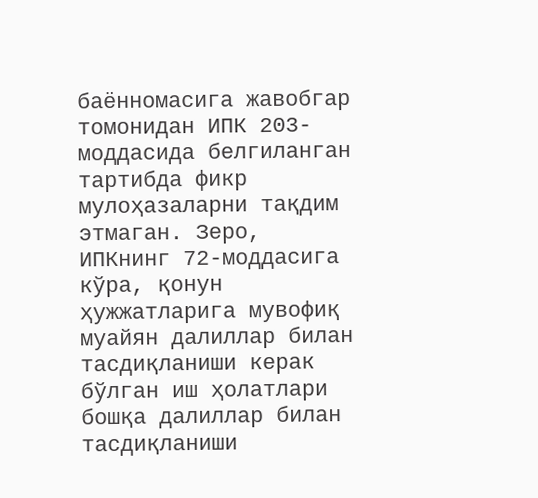баённомасига жавобгар томонидан ИПК 203-моддасида белгиланган тартибда фикр мулоҳазаларни тақдим этмаган. Зеро, ИПКнинг 72-моддасига кўра, қонун ҳужжатларига мувофиқ муайян далиллар билан тасдиқланиши керак бўлган иш ҳолатлари бошқа далиллар билан тасдиқланиши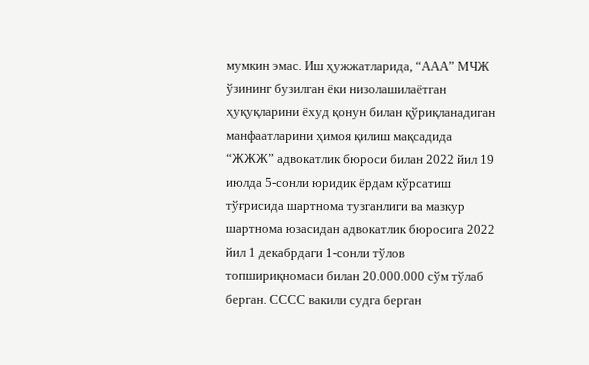мумкин эмас. Иш ҳужжатларида, “ААА” МЧЖ ўзининг бузилган ёки низолашилаётган ҳуқуқларини ёхуд қонун билан қўриқланадиган манфаатларини ҳимоя қилиш мақсадида “ЖЖЖ” адвокатлик бюроси билан 2022 йил 19 июлда 5-сонли юридик ёрдам кўрсатиш тўғрисида шартнома тузганлиги ва мазкур шартнома юзасидан адвокатлик бюросига 2022 йил 1 декабрдаги 1-сонли тўлов топшириқномаси билан 20.000.000 сўм тўлаб берган. СССС вакили судга берган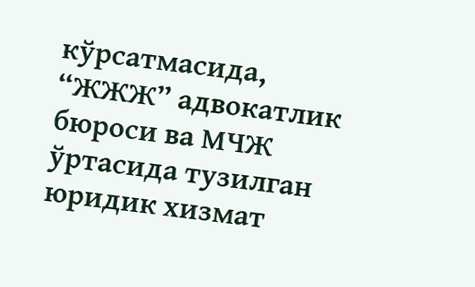кўрсатмасида, “ЖЖЖ” адвокатлик бюроси ва МЧЖ ўртасида тузилган юридик хизмат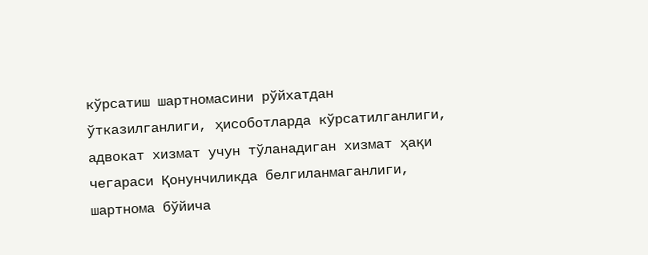кўрсатиш шартномасини рўйхатдан ўтказилганлиги, ҳисоботларда кўрсатилганлиги, адвокат хизмат учун тўланадиган хизмат ҳақи чегараси Қонунчиликда белгиланмаганлиги, шартнома бўйича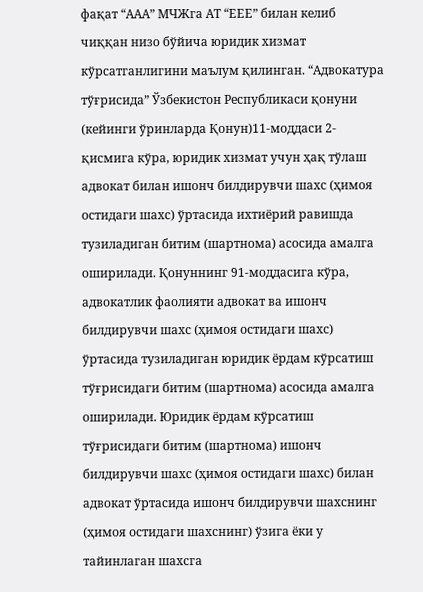фақат “ААА” МЧЖга АТ “ЕЕЕ” билан келиб чиққан низо бўйича юридик хизмат кўрсатганлигини маълум қилинган. “Адвокатура тўғрисида” Ўзбекистон Республикаси қонуни (кейинги ўринларда Қонун)11-моддаси 2- қисмига кўра, юридик хизмат учун ҳақ тўлаш адвокат билан ишонч билдирувчи шахс (ҳимоя остидаги шахс) ўртасида ихтиёрий равишда тузиладиган битим (шартнома) асосида амалга оширилади. Қонуннинг 91-моддасига кўра, адвокатлик фаолияти адвокат ва ишонч билдирувчи шахс (ҳимоя остидаги шахс) ўртасида тузиладиган юридик ёрдам кўрсатиш тўғрисидаги битим (шартнома) асосида амалга оширилади. Юридик ёрдам кўрсатиш тўғрисидаги битим (шартнома) ишонч билдирувчи шахс (ҳимоя остидаги шахс) билан адвокат ўртасида ишонч билдирувчи шахснинг (ҳимоя остидаги шахснинг) ўзига ёки у тайинлаган шахсга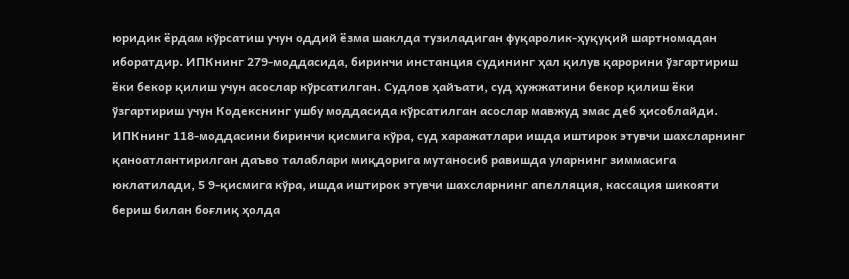юридик ёрдам кўрсатиш учун оддий ёзма шаклда тузиладиган фуқаролик-ҳуқуқий шартномадан иборатдир. ИПКнинг 279-моддасида, биринчи инстанция судининг ҳал қилув қарорини ўзгартириш ёки бекор қилиш учун асослар кўрсатилган. Судлов ҳайъати, суд ҳужжатини бекор қилиш ёки ўзгартириш учун Кодекснинг ушбу моддасида кўрсатилган асослар мавжуд эмас деб ҳисоблайди. ИПКнинг 118-моддасини биринчи қисмига кўра, суд харажатлари ишда иштирок этувчи шахсларнинг қаноатлантирилган даъво талаблари миқдорига мутаносиб равишда уларнинг зиммасига юклатилади, 5 9-қисмига кўра, ишда иштирок этувчи шахсларнинг апелляция, кассация шикояти бериш билан боғлиқ ҳолда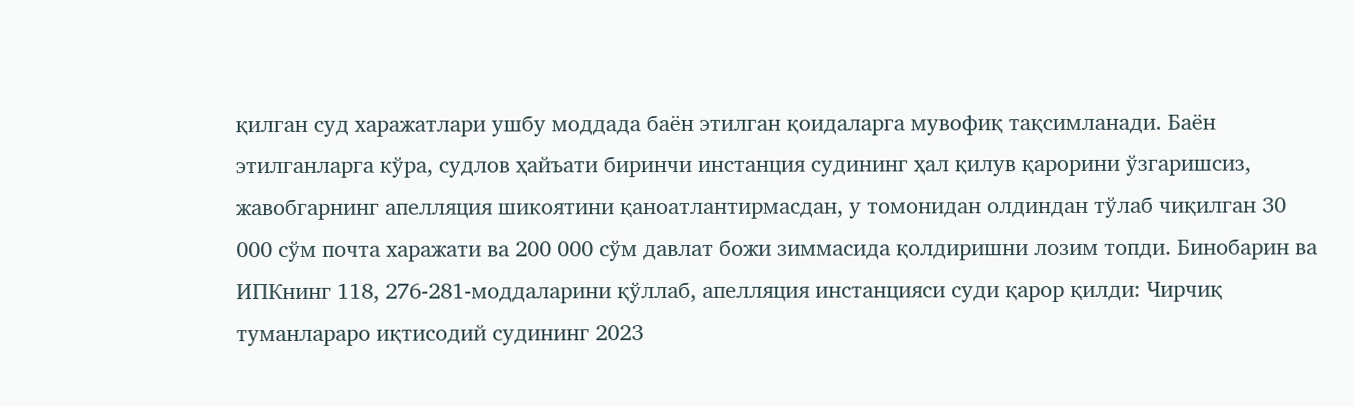қилган суд харажатлари ушбу моддада баён этилган қоидаларга мувофиқ тақсимланади. Баён этилганларга кўра, судлов ҳайъати биринчи инстанция судининг ҳал қилув қарорини ўзгаришсиз, жавобгарнинг апелляция шикоятини қаноатлантирмасдан, у томонидан олдиндан тўлаб чиқилган 30 000 сўм почта харажати ва 200 000 сўм давлат божи зиммасида қолдиришни лозим топди. Бинобарин ва ИПКнинг 118, 276-281-моддаларини қўллаб, апелляция инстанцияси суди қарор қилди: Чирчиқ туманлараро иқтисодий судининг 2023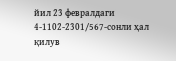йил 23 февралдаги 4-1102-2301/567-сонли ҳал қилув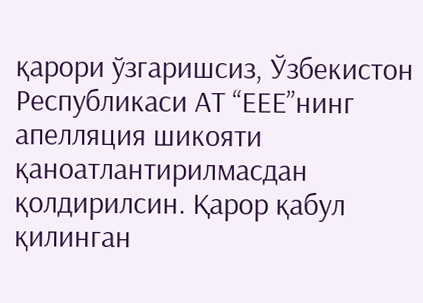қарори ўзгаришсиз, Ўзбекистон Республикаси АТ “ЕЕЕ”нинг апелляция шикояти қаноатлантирилмасдан қолдирилсин. Қарор қабул қилинган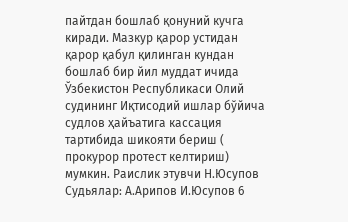пайтдан бошлаб қонуний кучга киради. Мазкур қарор устидан қарор қабул қилинган кундан бошлаб бир йил муддат ичида Ўзбекистон Республикаси Олий судининг Иқтисодий ишлар бўйича судлов ҳайъатига кассация тартибида шикояти бериш ( прокурор протест келтириш) мумкин. Раислик этувчи Н.Юсупов Судьялар: А.Арипов И.Юсупов 6